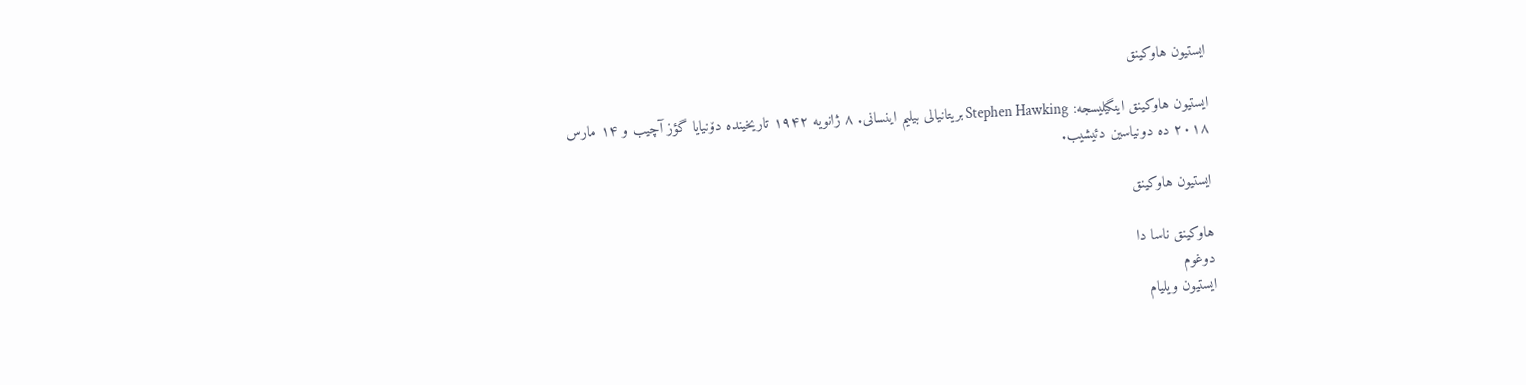ایستیون هاوکینق

ایستیون هاوکینق اینگیلیسجه: Stephen Hawking بریتانیالی بیلیم اینسانی. ۸ ژانویه ۱۹۴۲ تاریخینده دۆنیایا گؤز آچیب و ۱۴ مارس ۲۰۱۸ ده دونیاسین دئیشیب.

ایستیون هاوکینق

هاوکینق ناسا دا
دوغوم
ایستیون ویلیام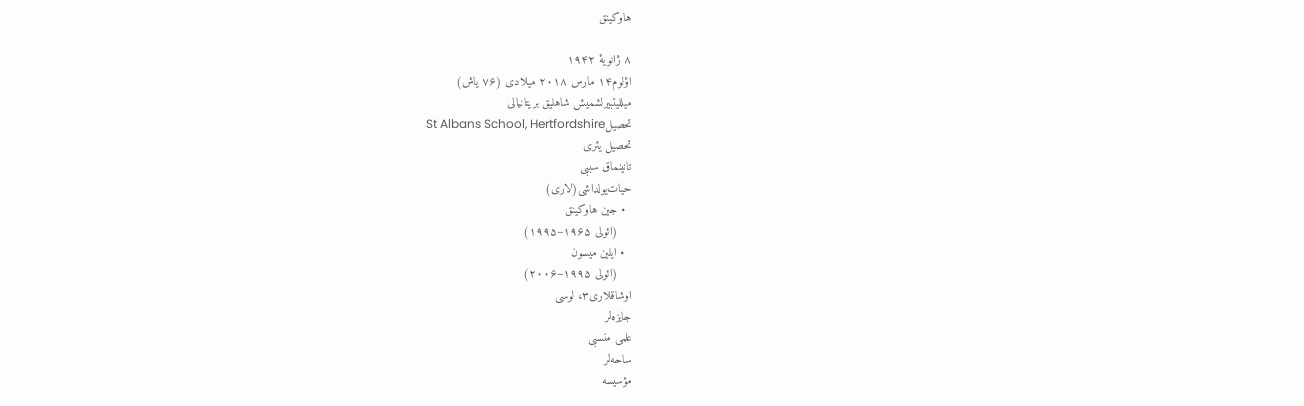هاوکینق

۸ ژانویهٔ ۱۹۴۲
اؤلوم۱۴ مارس ۲۰۱۸ میلادی (۷۶ یاش)
میللیتبیرلشمیش شاهلیق بریتانیالی
تحصیلSt Albans School, Hertfordshire
تحصیل یئری
تانینماق سببی
حیات‌یولداشی(لاری)
  • جين هاوكينق
    (ائولی ۱۹۶۵–۱۹۹۵)
  • ایلین میسون
    (ائولی ۱۹۹۵–۲۰۰۶)
اوشاقلاری۳، لوسی
جایزه‌لر
علمی منسبی
ساحه‌لر
مؤسیسه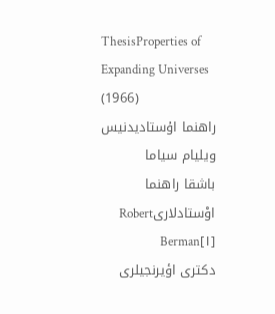ThesisProperties of Expanding Universes (1966)
راهنما اۇستادیدنیس ویلیام سیاما
باشقا راهنما اوْستادلاریRobert Berman[۱]
دکتری اؤیرنجیلری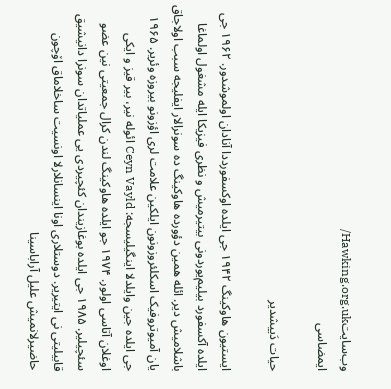وب‌سایتHawking.org.uk/
ایمضاسی

حیات دَییشدیر

ایستیون هاوکینگ ۱۹۴۲ جی ایلده اوکسفورددا آنادان اولموشدور. ۱۹۶۲ جی ایلده آکسفورد بیلیم‌یوردونی بیتیرمیش و نظری فیزیکا ایله مشغول اولماغا باشلامیش دیر. ائله همین دؤورده هاوکینگ ده سونرالار ایفلیجه سبب اولاجاق یان آمیوتروفیک اسکلئروزونون ایلکین علامت لری اؤزونو بیروزه وئریر. ۱۹۶۵ جی ایلده جین وایلدلا اینگیلیسجه: Ceyn Vayld ائوله نیر، بیر قیز و ایکی اوغلان آتاسی اولور. ۱۹۷۴ جو ایلده هاوکینگ لندن کرال جمعیتی نین عضو سئچیلیر. ۱۹۸۵ جی ایلده بوغازیندان کئچیردی یی عملیاتدان سونرا دانیشیق قابیلیتی نی ایتیریر. دوستلاری اونا اینسانلارلا اونسیت ساخلاماق اۆچون حاضیرلانمیش علیل آراباسینا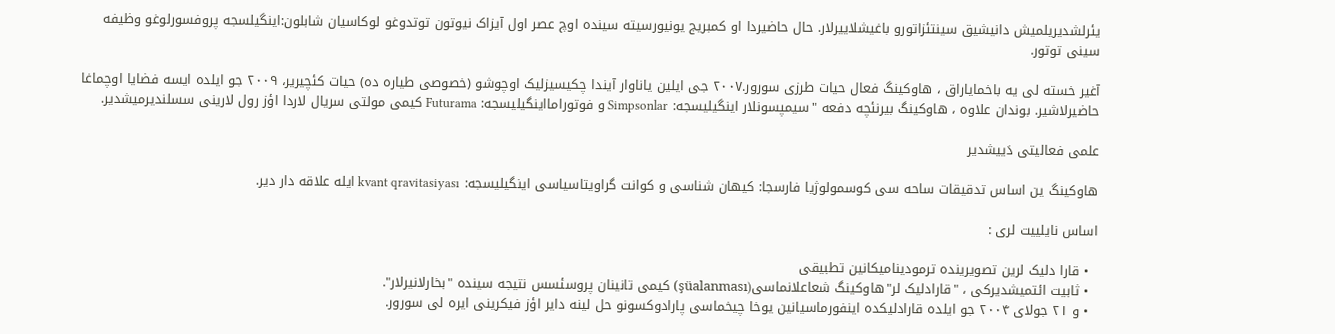یئرلشدیریلمیش دانیشیق سینتئزاتورو باغیشلاییرلار. حال حاضیردا او کمبریج یونیورسیته سینده اوچ عصر اول آیزاک نیوتون توتدوغو لوکاسیان شابلون:اینگیلسجه پروفسورلوغو وظیفه سینی توتور.

آغیر خسته لی یه باخمایاراق ، هاوکینگ فعال حیات طرزی سورور.۲۰۰۷ جی ایلین یاناوار آیندا چکیسیزلیک اوچوشو (خصوصی طیاره ده) حیات کئچیریر، ۲۰۰۹ جو ایلده ایسه فضایا اوچماغا حاضیرلاشیر. بوندان علاوه ، هاوکینگ بیرنئچه دفعه "سیمپسونلار اینگیلیسجه: Simpsonlar و فوتورامااینگیلیسجه: Futurama کیمی مولتی سریال لاردا اؤز رول لارینی سسلندیرمیشدیر.

علمی فعالیتی دَییشدیر

هاوکینگ ین اساس تدقیقات ساحه سی کوسمولوژیا فارسجا: کیهان شناسی و کوانت گراویتاسیاسی اینگیلیسجه: kvant qravitasiyası ایله علاقه دار دیر.

اساس نایلییت لری :

  • قارا دلیک لرین تصویرینده ترمودینامیکانین تطبیقی
  • ثابیت ائتمیشدیرکی ، "قارادلیک لر"هاوکینگ شعاعلانماسی(şüalanması) کیمی تانینان پروسئسس نتیجه سینده "بخارلانیرلار".
  • و ۲۱ جولای ۲۰۰۴ جو ایلده قارادلیکده اینفورماسیانین یوخا چیخماسی پارادوکسونو حل لینه دایر اؤز فیکرینی ایره لی سورور.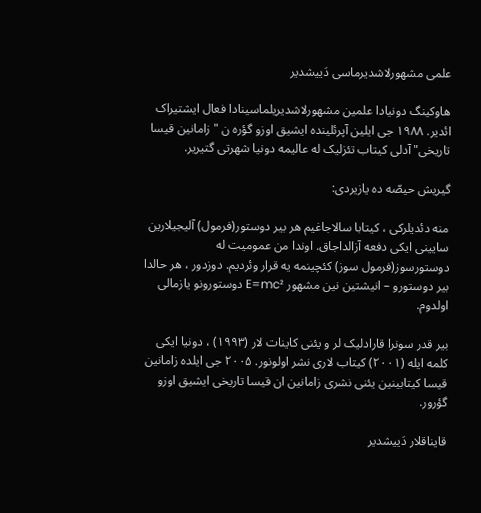علمی مشهورلاشدیرماسی دَییشدیر

هاوکینگ دونیادا علمین مشهورلاشدیریلماسینادا فعال ایشتیراک ائدیر. ۱۹۸۸ جی ایلین آپرئلینده ایشیق اوزو گؤره ن "زامانین قیسا تاریخی" آدلی کیتاب تئزلیک له عالیمه دونیا شهرتی گتیریر.

گیریش حیصّه ده یازیردی:

منه دئدیلرکی ، کیتابا سالاجاغیم هر بیر دوستور(فرمول) آلیجیلارین سایینی ایکی دفعه آزالداجاق. اوندا من عمومیت له دوستورسوز(فرمول سوز) کئچینمه یه قرار وئردیم. دوزدور ، هر حالدا بیر دوستورو – انیشتین نین مشهور E=mc² دوستورونو یازمالی اولدوم.

بیر قدر سونرا قارادلیک لر و یئنی کاینات لار (۱۹۹۳) ، دونیا ایکی کلمه ایله (۲۰۰۱) کیتاب لاری نشر اولونور. ۲۰۰۵ جی ایلده زامانین قیسا کیتابینین یئنی نشری زامانین ان قیسا تاریخی ایشیق اوزو گؤرور.

قایناقلار دَییشدیر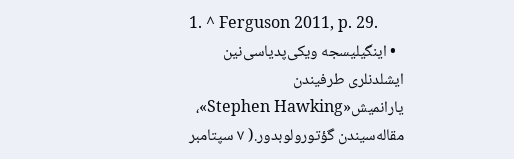1. ^ Ferguson 2011, p. 29.
  • اینگیلیسجه ویکی‌پدیاسی‌نین ایشلدنلری طرفیندن یارانمیش«Stephen Hawking»، مقاله‌سیندن گؤتورولوبدور.( ۷ سپتامبر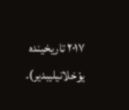۲۰۱۷ تاریخینده یوْخلانیلیبدیر).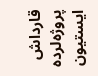قارداش پروژه‌لرده ایستیون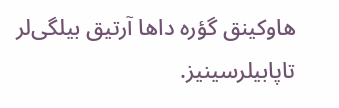هاوکینق گؤره داها آرتیق بیلگی‌لر تاپابیلرسینیز.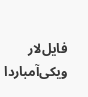فایل‌لار ویکی‌آمباردا